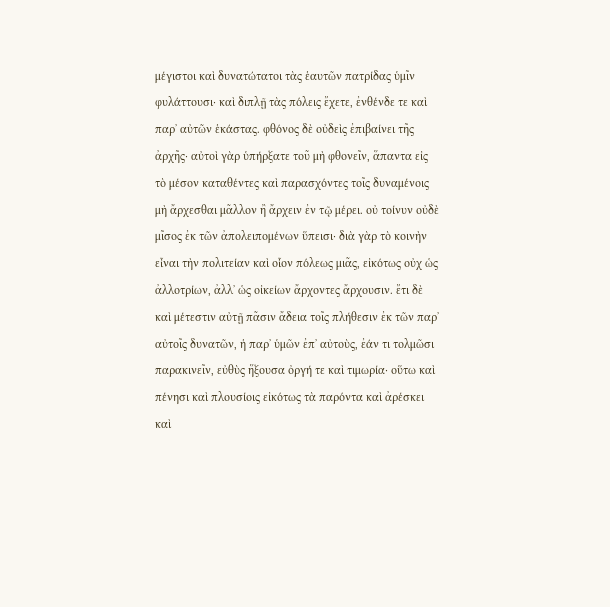μέγιστοι καὶ δυνατώτατοι τὰς ἑαυτῶν πατρίδας ὑμῖν φυλάττουσι· καὶ διπλῇ τὰς πόλεις ἔχετε, ἐνθένδε τε καὶ παρʼ αὐτῶν ἑκάστας. φθόνος δὲ οὐδεὶς ἐπιβαίνει τῆς ἀρχῆς· αὐτοὶ γὰρ ὑπήρξατε τοῦ μὴ φθονεῖν, ἅπαντα εἰς τὸ μέσον καταθέντες καὶ παρασχόντες τοῖς δυναμένοις μὴ ἄρχεσθαι μᾶλλον ἢ ἄρχειν ἐν τῷ μέρει. οὐ τοίνυν οὐδὲ μῖσος ἐκ τῶν ἀπολειπομένων ὕπεισι· διὰ γὰρ τὸ κοινὴν εἶναι τὴν πολιτείαν καὶ οἷον πόλεως μιᾶς, εἰκότως οὐχ ὡς ἀλλοτρίων, ἀλλʼ ὡς οἰκείων ἄρχοντες ἄρχουσιν. ἔτι δὲ καὶ μέτεστιν αὐτῇ πᾶσιν ἄδεια τοῖς πλήθεσιν ἐκ τῶν παρʼ αὐτοῖς δυνατῶν, ἡ παρʼ ὑμῶν ἐπʼ αὐτοὺς, ἐάν τι τολμῶσι παρακινεῖν, εὐθὺς ἥξουσα ὀργή τε καὶ τιμωρία· οὕτω καὶ πένησι καὶ πλουσίοις εἰκότως τὰ παρόντα καὶ ἀρέσκει καὶ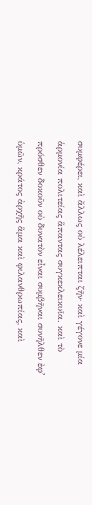συμφέρει, καὶ ἄλλως οὐ λέλειπται ζῆν· καὶ γέγονε μία ἁρμονία πολιτείας ἅπαντας συγκεκλεικυῖα. καὶ τὸ πρόσθεν δοκοῦν οὐ δυνατὸν εἶναι συμβῆναι συνῆλθεν ἐφʼ ὑμῶν, κράτος ἀρχῆς ἅμα καὶ φιλανθρωπίας, καὶ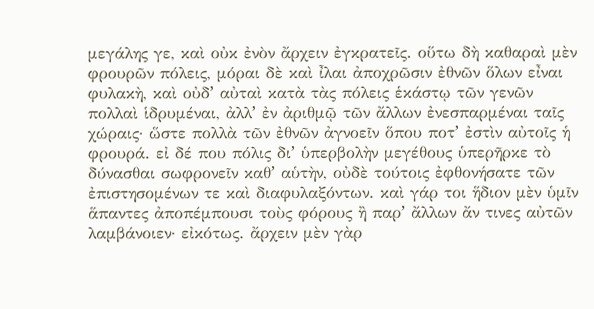μεγάλης γε, καὶ οὐκ ἐνὸν ἄρχειν ἐγκρατεῖς. οὕτω δὴ καθαραὶ μὲν φρουρῶν πόλεις, μόραι δὲ καὶ ἶλαι ἀποχρῶσιν ἐθνῶν ὅλων εἶναι φυλακὴ, καὶ οὐδʼ αὐταὶ κατὰ τὰς πόλεις ἑκάστῳ τῶν γενῶν πολλαὶ ἱδρυμέναι, ἀλλʼ ἐν ἀριθμῷ τῶν ἄλλων ἐνεσπαρμέναι ταῖς χώραις· ὥστε πολλὰ τῶν ἐθνῶν ἀγνοεῖν ὅπου ποτʼ ἐστὶν αὐτοῖς ἡ φρουρά. εἰ δέ που πόλις διʼ ὑπερβολὴν μεγέθους ὑπερῆρκε τὸ δύνασθαι σωφρονεῖν καθʼ αὑτὴν, οὐδὲ τούτοις ἐφθονήσατε τῶν ἐπιστησομένων τε καὶ διαφυλαξόντων. καὶ γάρ τοι ἥδιον μὲν ὑμῖν ἅπαντες ἀποπέμπουσι τοὺς φόρους ἢ παρʼ ἄλλων ἄν τινες αὐτῶν λαμβάνοιεν· εἰκότως. ἄρχειν μὲν γὰρ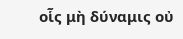οἷς μὴ δύναμις οὐ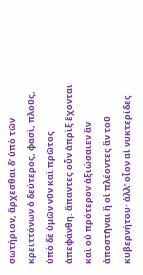σωτήριον, ἄρχεσθαι δʼ ὑπὸ τῶν κρειττόνων ὁ δεύτερος, φασὶ, πλοῦς, ὑπὸ δὲ ὑμῶν νῦν καὶ πρῶτος ἀπεφάνθη. ἅπαντες οὖν ἀπρὶξ ἔχονται καὶ οὐ πρότερον ἀξιώσαιεν ἂν ἀποστῆναι ἢ οἱ πλέοντες ἂν τοῦ κυβερνήτου· ἀλλʼ οἷον αἱ νυκτερίδες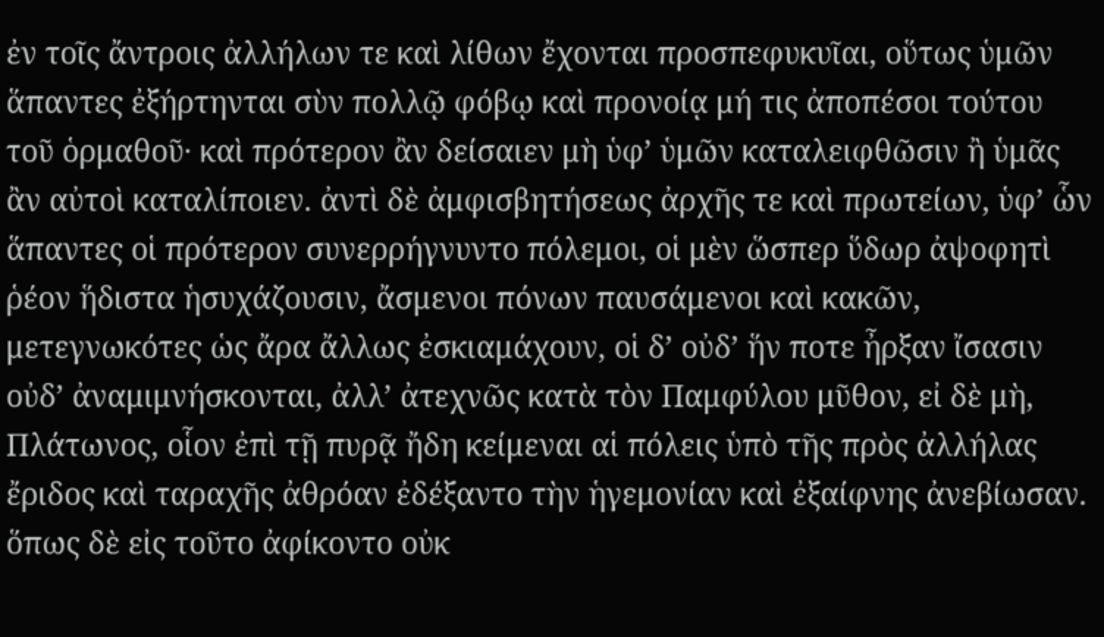ἐν τοῖς ἄντροις ἀλλήλων τε καὶ λίθων ἔχονται προσπεφυκυῖαι, οὕτως ὑμῶν ἅπαντες ἐξήρτηνται σὺν πολλῷ φόβῳ καὶ προνοίᾳ μή τις ἀποπέσοι τούτου τοῦ ὁρμαθοῦ· καὶ πρότερον ἂν δείσαιεν μὴ ὑφʼ ὑμῶν καταλειφθῶσιν ἢ ὑμᾶς ἂν αὐτοὶ καταλίποιεν. ἀντὶ δὲ ἀμφισβητήσεως ἀρχῆς τε καὶ πρωτείων, ὑφʼ ὧν ἅπαντες οἱ πρότερον συνερρήγνυντο πόλεμοι, οἱ μὲν ὥσπερ ὕδωρ ἀψοφητὶ ῥέον ἥδιστα ἡσυχάζουσιν, ἄσμενοι πόνων παυσάμενοι καὶ κακῶν, μετεγνωκότες ὡς ἄρα ἄλλως ἐσκιαμάχουν, οἱ δʼ οὐδʼ ἥν ποτε ἦρξαν ἴσασιν οὐδʼ ἀναμιμνήσκονται, ἀλλʼ ἀτεχνῶς κατὰ τὸν Παμφύλου μῦθον, εἰ δὲ μὴ, Πλάτωνος, οἷον ἐπὶ τῇ πυρᾷ ἤδη κείμεναι αἱ πόλεις ὑπὸ τῆς πρὸς ἀλλήλας ἔριδος καὶ ταραχῆς ἀθρόαν ἐδέξαντο τὴν ἡγεμονίαν καὶ ἐξαίφνης ἀνεβίωσαν. ὅπως δὲ εἰς τοῦτο ἀφίκοντο οὐκ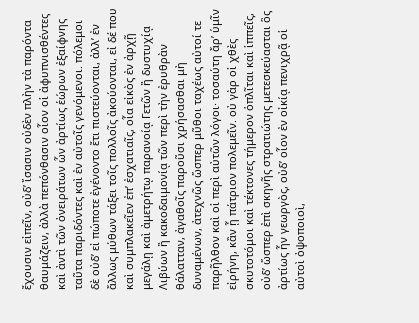ἔχουσιν εἰπεῖν, οὐδʼ ἴσασιν οὐδὲν πλὴν τὰ παρόντα θαυμάζειν, ἀλλὰ πεπόνθασιν οἷον οἱ ἀφυπνισθέντες καὶ ἀντὶ τῶν ὀνειράτων ὧν ἀρτίως ἑώρων ἐξαίφνης ταῦτα παριδόντες καὶ ἐν αὐτοῖς γενόμενοι. πόλεμοι δὲ οὐδʼ εἰ πώποτε ἐγένοντο ἔτι πιστεύονται, ἀλλʼ ἐν ἄλλως μύθων τάξει τοῖς πολλοῖς ἀκούονται, εἰ δέ που καὶ συμπλακεῖεν ἐπʼ ἐσχατιαῖς, οἷα εἰκὸς ἐν ἀρχῇ μεγάλῃ καὶ ἀμετρήτῳ παρανοίᾳ Γετῶν ἢ δυστυχίᾳ Λιβύων ἢ κακοδαιμονίᾳ τῶν περὶ τὴν ἐρυθρὰν θάλατταν, ἀγαθοῖς παροῦσι χρήσασθαι μὴ δυναμένων, ἀτεχνῶς ὥσπερ μῦθοι ταχέως αὐτοί τε παρῆλθον καὶ οἱ περὶ αὐτῶν λόγοι· τοσαύτη ἄρʼ ὑμῖν εἰρήνη, κἂν ᾖ πάτριον πολεμεῖν. οὐ γὰρ οἱ χθὲς σκυτοτόμοι καὶ τέκτονες τήμερον ὁπλῖται καὶ ἱππεῖς, οὐδʼ ὥσπερ ἐπὶ σκηνῆς στρατιώτης μετεσκεύασται ὃς ἀρτίως ἦν γεωργὸς, οὐδʼ οἷον ἐν οἰκίᾳ πενιχρᾷ οἱ αὐτοὶ ὀψοποιοὶ,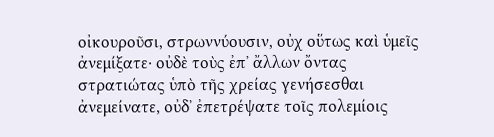οἰκουροῦσι, στρωννύουσιν, οὐχ οὕτως καὶ ὑμεῖς ἀνεμίξατε· οὐδὲ τοὺς ἐπʼ ἄλλων ὄντας στρατιώτας ὑπὸ τῆς χρείας γενήσεσθαι ἀνεμείνατε, οὐδʼ ἐπετρέψατε τοῖς πολεμίοις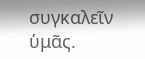συγκαλεῖν ὑμᾶς.